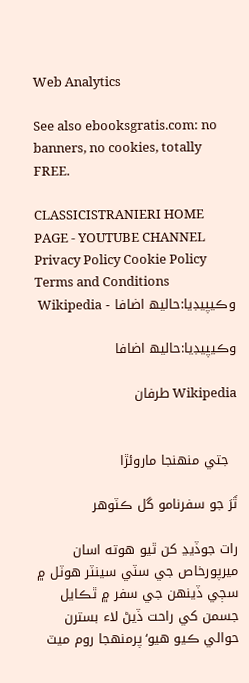Web Analytics

See also ebooksgratis.com: no banners, no cookies, totally FREE.

CLASSICISTRANIERI HOME PAGE - YOUTUBE CHANNEL
Privacy Policy Cookie Policy Terms and Conditions
وڪيپيڊيا:حاليھ اضافا - Wikipedia

وڪيپيڊيا:حاليھ اضافا

Wikipedia طرفان


  جتي منهنجا ماروئڙا

ٿَرَ جو سفرنامو گل ڪٽوهر

رات جوڏيڍ کن ٿيو هوته اسان ميرپورخاص جي سٽي سينٽر هوٽل ۾ سڄي ڏينهن جي سفر ۾ ٿڪايل جسمن کي راحت ڏيڻ لاء بسترن حوالي ڪيو هيو‘پرمنهجا روم ميٽ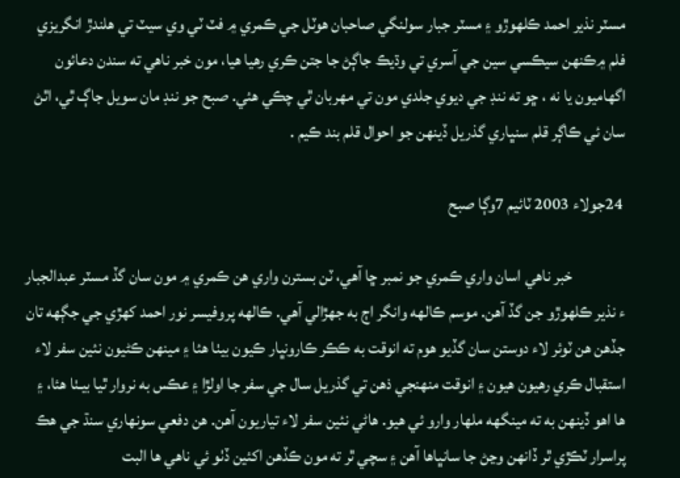مسٽر نذير احمد ڪلهوڙو ۽ مسٽر جبار سولنگي صاحبان هوٽل جي ڪمري ۾ فٽ ٽي وي سيٽ تي هلندڙ انگريزي فلم ۾ڪنهن سيڪسي سين جي آسري تي وڌيڪ جاڳڻ جا جتن ڪري رهيا هيا، مون خبر ناهي ته سندن دعائون اگھاميون يا نه ، ڇو ته ننڊ جي ديوي جلدي مون تي مهربان ٿي چڪي هئي. صبح جو ننڊ مان سويل جاڳ ٿي، اٿڻ سان ئي ڪاڳر قلم سنڀاري گذريل ڏينهن جو احوال قلم بند ڪيم .

 24جولاء 2003 ٽائيم 7وڳا صبح

                خبر ناهي اسان واري ڪمري جو نمبر ڇا آهي، ٽن بسترن واري هن ڪمري ۾ مون سان گڏ مسٽر عبدالجبار ء نذير ڪلهوڙو جن گڏ آهن. موسم ڪالهه وانگر اڄ به جهڙالي آهي. ڪالهه پروفيسر نور احمد کهڙي جي جڳهه تان جڏهن هن ٽوئر لاء دوستن سان گڏيو هوم ته انوقت به ڪڪر ڪارونڀار ڪيون بيٺا هئا ۽ مينهن ڪڻيون نئين سفر لاء استقبال ڪري رهيون هيون ۽ انوقت منهنجي ذهن تي گذريل سال جي سفر جا اولڙا ۽ عڪس به نروار ٿيا بيـٺا هئا، ۽ ها اهو ڏينهن به ته مينگهه ملهار وارو ئي هيو. هاڻي نئين سفر لاء تياريون آهن. هن دفعي سونهاري سنڌ جي هڪ پراسرار ٽڪڙي ٿر ڏانهن وڃڻ جا سانڀاها آهن ۽ سچي ٿر ته مون ڪڏهن اکئين ڏٺو ئي ناهي ها البت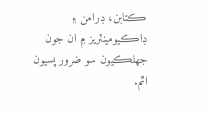ڪتابن، ڊرامن ۽ ڊاڪيومينٽريز ۾ ان جون جهلڪيون سو ضرور پسيون اٿم.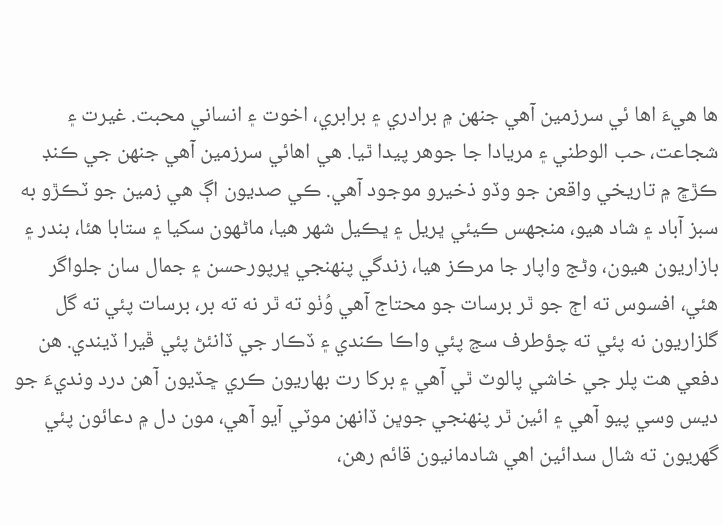ها هيءَ اها ئي سرزمين آهي جنهن ۾ برادري ۽ برابري، اخوت ۽ انساني محبت. غيرت ۽ شجاعت، حب الوطني ۽ مريادا جا جوهر پيدا ٿيا. هي اهائي سرزمين آهي جنهن جي ڪنڊ ڪڙڇ ۾ تاريخي واقعن جو وڏو ذخيرو موجود آهي. ڪي صديون اڳ هي زمين جو ٽڪڙو به سبز آباد ۽ شاد هيو، منجهس ڪيئي ڀريل ۽ ڀڪيل شهر هيا، ماڻهون سکيا ۽ ستابا هئا، بندر ۽ بازاريون هيون، وڻج واپار جا مرڪز هيا، زندگي پنهنجي ڀرپورحسن ۽ جمال سان جلواگر هئي، افسوس ته اڄ جو ٿر برسات جو محتاج آهي وُٺو ته ٿر نه ته بر، برسات پئي ته گل گلزاريون نه پئي ته چؤطرف سڃ پئي واڪا ڪندي ۽ ڏڪار جي ڏانئڻ پئي ڦيرا ڏيندي. هن دفعي هت پلر جي خاشي پالوٽ ٿي آهي ۽ برکا رت بهاريون ڪري ڇڏيون آهن درد ونديءَ جو ديس وسي پيو آهي ۽ ائين ٿر پنهنجي جوڀن ڏانهن موٽي آيو آهي، مون دل ۾ دعائون پئي گهريون ته شال سدائين اهي شادمانيون قائم رهن،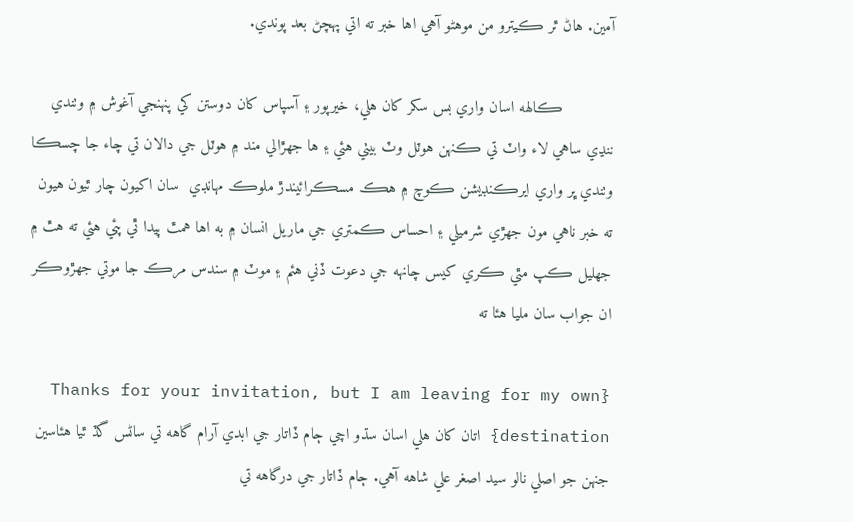آمين. هاڻ ٿر ڪيترو من موهڻو آهي اها خبر ته اتي پهچڻ بعد پوندي.

           ڪالهه اسان واري بس سکر کان هلي، خيرپور ۽ آسپاس کان دوستن کي پنهنجي آغوش ۾ وٺندي ننڍي ساهي لاء واٽ تي ڪنهن هوٽل وٽ بيٺي هئي ۽ ها جهڙالي مند ۾ هوٽل جي دالان تي چاء جا چسڪا وٺندي ڀر واري ايرڪنڊيشن ڪوچ ۾ هڪ مسڪرائيندڙ ملوڪ مهانڊي  سان اکيون چار ٿيون هيون ته خبر ناهي مون جهڙي شرميلي ۽ احساس ڪمتري جي ماريل انسان ۾ به اها همٿ پيدا ٿي پئي هئي ته هٿ ۾ جهليل ڪپ مٿي ڪري کيس چانهه جي دعوت ڏني هئم ۽ موٽ ۾ سندس مرڪ جا موتي جهڙوڪر ان جواب سان مليا هئا ته

{Thanks for your invitation, but I am leaving for my own destination} اتان کان هلي اسان سڌو اچي ڄام ڏاتار جي ابدي آرام گاهه تي ساڻس گڏ ٿيا هئاسين جنهن جو اصلي نالو سيد اصغر علي شاهه آهي. ڄام ڏاتار جي درگاهه تي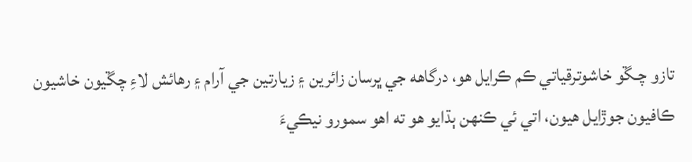تازو چـڱو خاشوترقياتي ڪم ڪرايل هو، درگاهه جي ڀرسان زائرين ۽ زيارتين جي آرام ۽ رهائش لاءِ چڱيون خاشيون ڪافيون جوڙايل هيون، اتي ئي ڪنهن ٻڌايو هو ته اهو سمورو نيڪيءَ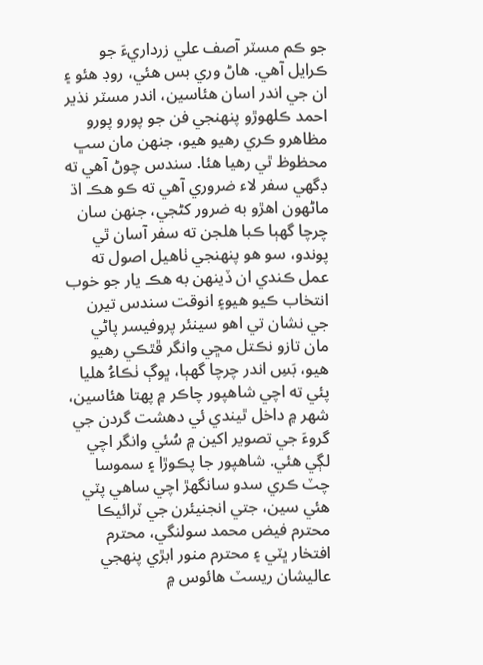جو ڪم مسٽر آصف علي زرداريءَ جو ڪرايل آهي. هاڻ وري بس هئي، روڊ هئو ۽ ان جي اندر اسان هئاسين، اندر مسٽر نذير احمد ڪلهوڙو پنهنجي فن جو پورو پورو مظاهرو ڪري رهيو هيو، جنهن مان سڀ محظوظ ٿي رهيا هئا. سندس چوڻ آهي ته ڊگهي سفر لاء ضروري آهي ته ڪو هڪ اڌ ماڻهون اهڙو به ضرور کڻجي، جنهن سان چرچا گهٻا ڪبا هلجن ته سفر آسان ٿي پوندو، سو هو پنهنجي ٺاهيل اصول ته عمل ڪندي ان ڏينهن به هڪ يار جو خوب انتخاب ڪيو هيو۽ انوقت سندس تيرن جي نشان تي اهو سينئر پروفيسر پاڻي مان تازو نڪتل مڇي وانگر ڦٿڪي رهيو هيو، بَسِ اندر چرچا گهٻا، ڀوڳ ٺڪاءُ هليا پئي ته اچي شاهپور چاڪر ۾ پهتا هئاسين، شهر ۾ داخل ٿيندي ئي دهشت گردن جي گروءَ جي تصوير اکين ۾ سُئي وانگر اچي لڳي هئي. شاهپور جا پڪوڙا ۽ سموسا چٽ ڪري سدو سانگهڙ اچي ساهي پٽي هئي سين، جتي انجنيئرن جي ٽرائيڪا محترم فيض محمد سولنگي، محترم افتخار ڀٽي ۽ محترم منور ابڙي پنهجي عاليشان ريسٽ هائوس ۾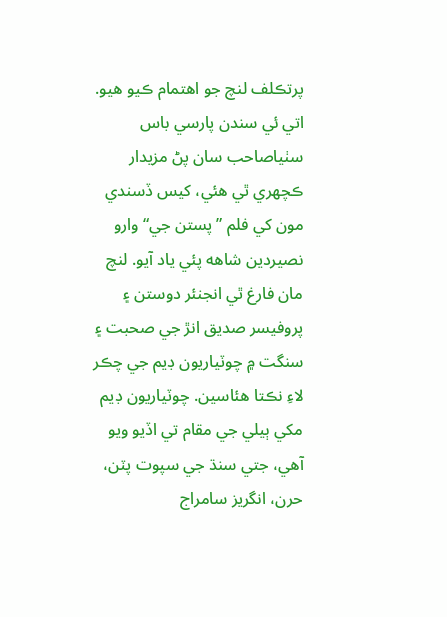پرتڪلف لنچ جو اهتمام ڪيو هيو. اتي ئي سندن پارسي باس سٺياصاحب سان پڻ مزيدار ڪچهري ٿي هئي، کيس ڏسندي مون کي فلم ”پستن جي“ وارو نصيردين شاهه پئي ياد آيو. لنچ مان فارغ ٿي انجنئر دوستن ۽ پروفيسر صديق انڙ جي صحبت ۽ سنگت ۾ چوٽياريون ڊيم جي چڪر لاءِ نڪتا هئاسين. چوٽياريون ڊيم مکي ٻيلي جي مقام تي اڏيو ويو آهي، جتي سنڌ جي سپوت پٽن، حرن، انگريز سامراج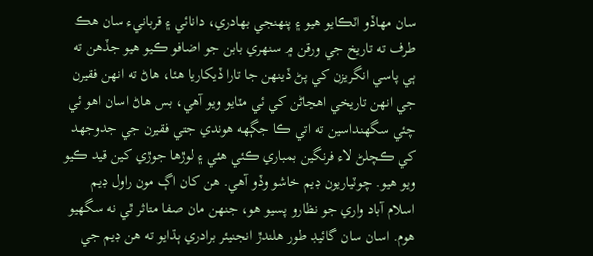سان مهاڏو اٽڪايو هيو ۽ پنهنجي بهادري، دانائي ۽ قربانيء سان هڪ طرف ته تاريخ جي ورقن ۾ سنهري بابن جو اضافو ڪيو هيو جڏهن ته ٻي پاسي انگريزن کي پڻ ڏينهن جا تارا ڏيکاريا هئا، هاڻ ته انهن فقيرن جي انهن تاريخي اهڃاڻن کي ئي مٽايو ويو آهي، بس هاڻ اسان اهو ئي چئي سگهنداسين ته اتي ڪا جڳهه هوندي جتي فقيرن جي جدوجهد کي ڪچلڻ لاء فرنگين بمباري ڪئي هئي ۽ لوڙها جوڙي کين قيد ڪيو ويو هيو. چوٽياريون ڊيم خاشو وڏو آهي. هن کان اڳ مون راول ڊيم اسلام آباد واري جو نظارو پسيو هو، جنهن مان صفا متاثر ٿي نه سگهيو هوم. اسان سان گائيڊ طور هلندڙ انجنيئر برادري ٻڌايو ته هن ڊيم جي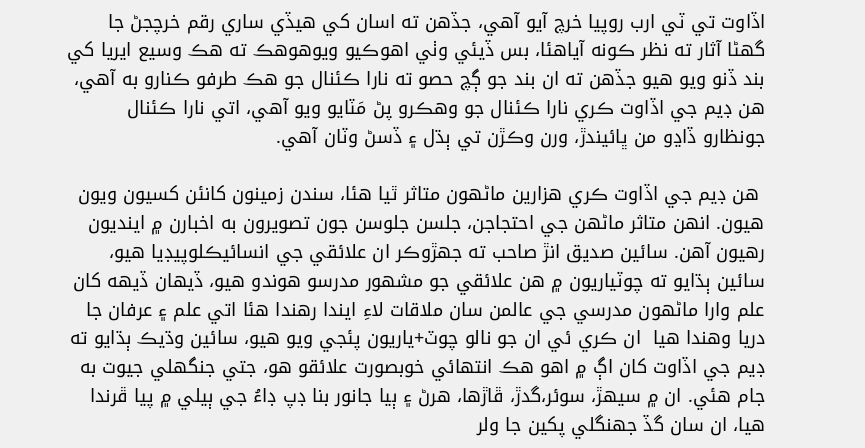اڏاوت تي ٽي ارب روپيا خرچ آيو آهي، جڏهن ته اسان کي هيڏي ساري رقم خرچجڻ جا گهڻا آثار ته نظر ڪونه آياهئا، بس ڏيئي وٺي اهوڪيو ويوهوهڪ ته هڪ وسيع ايريا کي بند ڏنو ويو هيو جڏهن ته ان بند جو ڳچ حصو ته نارا ڪئنال جو هڪ طرفو ڪنارو به آهي، هن ڊيم جي اڏاوت ڪري نارا ڪئنال جو وهڪرو پڻ مَٽايو ويو آهي، اتي نارا ڪئنال جونظارو ڏاڍو من ڀائيندڙ، ورن وڪڙن تي ٻڌل ۽ ڏسڻ وٽان آهي.

 هن ڊيم جي اڏاوت ڪري هزارين ماڻهون متاثر ٿيا هئا، سندن زمينون کانئن کسيون ويون هيون. انهن متاثر ماڻهن جي احتجاجن، جلسن جلوسن جون تصويرون به اخبارن ۾ اينديون رهيون آهن. سائين صديق انڙ صاحب ته جهڙوڪر ان علائقي جي انسائيڪلوپيڊيا هيو، سائين ٻڌايو ته چوٽياريون ۾ هن علائقي جو مشهور مدرسو هوندو هيو، ڏيهان ڏيهه کان علم وارا ماڻهون مدرسي جي عالمن سان ملاقات لاءِ ايندا رهندا هئا اتي علم ۽ عرفان جا دريا وهندا هيا  ان ڪري ئي ان جو نالو چوٽ+ياريون پئجي ويو هيو، سائين وڌيڪ ٻڌايو ته ڊيم جي اڏاوت کان اڳ ۾ اهو هڪ انتهائي خوبصورت علائقو هو، جتي جنگهلي جيوت به جام هئي. ان ۾ سيهڙ، سوئر،گدڙ، ڦاڙها، هرڻ ۽ ٻيا جانور بنا ڊپ ڊاءُ جي ٻيلي ۾ پيا ڦرندا هيا، ان سان گڏ جهنگلي پکين جا ولر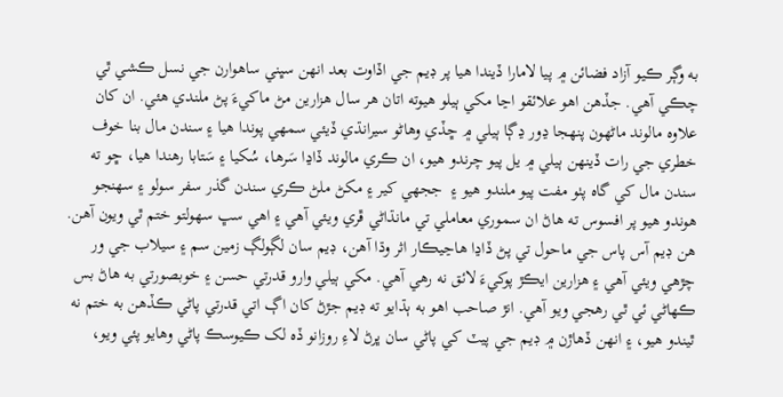به وڳر ڪيو آزاد فضائن ۾ پيا لامارا ڏيندا هيا پر ڊيم جي اڏاوت بعد انهن سڀني ساهوارن جي نسل ڪشي ٿي چڪي آهي. جڏهن اهو علائقو اڃا مکي ٻيلو هيوته اتان هر سال هزارين مڻ ماکيءَ پڻ ملندي هئي. ان کان علاوه مالوند ماڻهون پنهجا ڍور ڍڳا ٻيلي ۾ ڇڏي وهاڻو سيرانڌي ڏيئي سمهي پوندا هيا ۽ سندن مال بنا خوف خطري جي رات ڏينهن ٻيلي ۾ يل پيو چرندو هيو، ان ڪري مالوند ڏاڍا سَرها، سُکيا ۽ سَتابا رهندا هيا، ڇو ته سندن مال کي گاه پٺو مفت پيو ملندو هيو ۽  ججهي کير ۽ مکڻ ملڻ ڪري سندن گذر سفر سولو ۽ سهنجو هوندو هيو پر افسوس ته هاڻ ان سموري معاملي تي مانڌاڻي ڦري ويئي آهي ۽ اهي سڀ سهولتو ختم ٿي ويون آهن. هن ڊيم آس پاس جي ماحول تي پڻ ڏاڍا هاڃيڪار اثر وڌا آهن، ڊيم سان لڳولڳ زمين سم ۽ سيلاب جي ور چڙهي ويئي آهي ۽ هزارين ايڪڙ پوکيءَ لائق نه رهي آهي. مکي ٻيلي وارو قدرتي حسن ۽ خوبصورتي به هاڻ بس ڪهاڻي ئي ٿي رهجي ويو آهي. انڙ صاحب اهو به ٻڌايو ته ڊيم جڙڻ کان اڳ اتي قدرتي پاڻي ڪڏهن به ختم نه ٿيندو هيو، ۽ انهن ڏهاڙن ۾ ڊيم جي پيٽ کي پاڻي سان ڀرڻ لاءِ روزانو ڏه لک ڪيوسڪ پاڻي وهايو پئي ويو،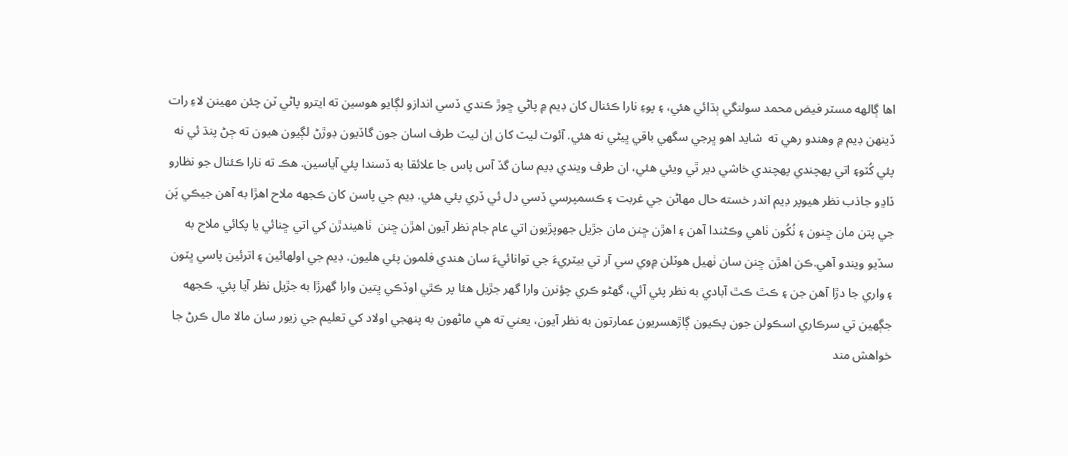اها ڳالهه مسٽر فيض محمد سولنگي ٻڌائي هئي، ۽ پوءِ نارا ڪئنال کان ڊيم ۾ پاڻي ڇوڙ ڪندي ڏسي اندازو لڳايو هوسين ته ايترو پاڻي ٽن چئن مهينن لاءِ رات ڏينهن ڊيم ۾ وهندو رهي ته  شايد اهو ڀرجي سگهي باقي ڀيڻي نه هئي. آئوٽ ليٽ کان اِن ليٽ طرف اسان جون گاڏيون ڊوڙڻ لڳيون هيون ته ڄڻ پنڌ ئي نه پئي کُٽو۽ اتي پهچندي پهچندي خاشي دير ٿي ويئي هئي، ان طرف ويندي ڊيم سان گڏ آس پاس جا علائقا به ڏسندا پئي آياسين. هڪ ته نارا ڪئنال جو نظارو ڏاڍو جاذب نظر هيوپر ڊيم اندر خسته حال مهاڻن جي غربت ۽ ڪسمپرسي ڏسي دل ئي ڏري پئي هئي. ڊيم جي پاسن کان ڪجهه ملاح اهڙا به آهن جيڪي پَن جي پتن مان ڇنون ۽ نُکُون ٺاهي وڪڻندا آهن ۽ اهڙن ڇنن مان جڙيل جهوپڙيون اتي عام جام نظر آيون اهڙن ڇنن  ٺاهيندڙن کي اتي ڇنائي يا پکائي ملاح به سڏيو ويندو آهي.ڪن اهڙن ڇنن سان ٺهيل هوٽلن ۾وي سي آر تي بيٽريءَ جي توانائيءَ سان هندي فلمون پئي هليون. ڊيم جي اولهائين ۽ اترئين پاسي ڀٽون ۽ واري جا دڙا آهن جن ۽ ڪٿ ڪٿ آبادي به نظر پئي آئي، گهڻو ڪري چؤنرن وارا گهر جڙيل هئا پر ڪٿي اوڏڪي ڀتين وارا گهرڙا به جڙيل نظر آيا پئي. ڪجهه جڳهين تي سرڪاري اسڪولن جون پڪيون ڳاڙهسريون عمارتون به نظر آيون، يعني ته هي ماڻهون به پنهجي اولاد کي تعليم جي زيور سان مالا مال ڪرڻ جا خواهش مند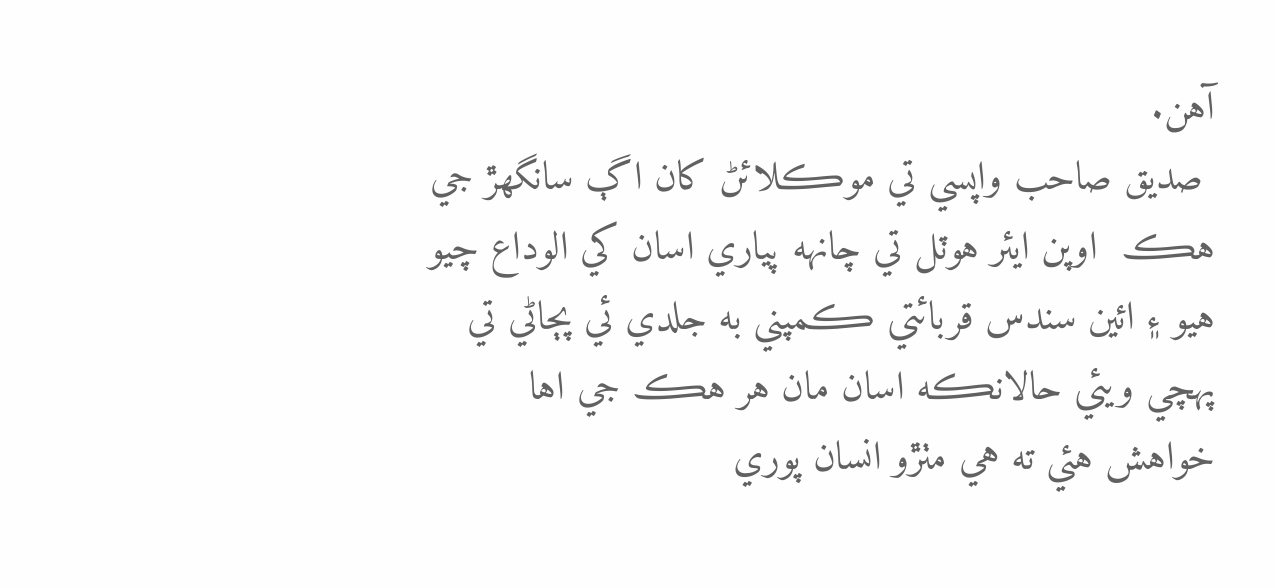آهن.
 صديق صاحب واپسي تي موڪلائڻ کان اڳ سانگهڙ جي هڪ  اوپن ايئر هوٽل تي چانهه پياري اسان کي الوداع چيو هيو ۽ ائين سندس قربائتي ڪمپني به جلدي ئي پڄاڻي تي پهچي ويئي حالانڪه اسان مان هر هڪ جي اها خواهش هئي ته هي مٺڙو انسان پوري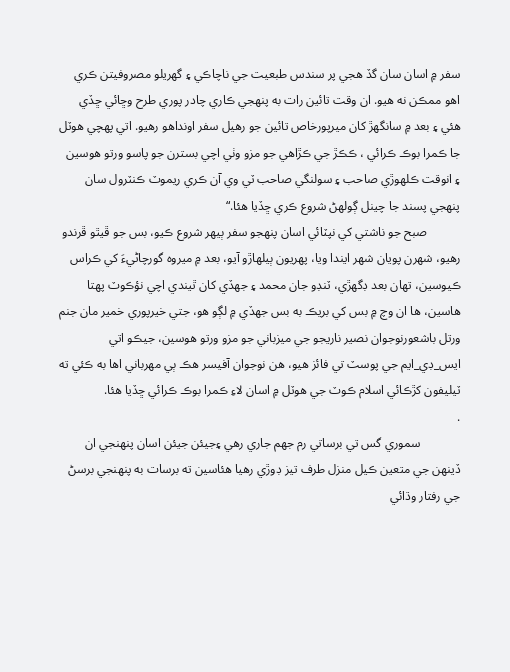سفر ۾ اسان سان گڏ هجي پر سندس طبعيت جي ناچاڪي ۽ گهريلو مصروفيتن ڪري اهو ممڪن نه هيو. ان وقت تائين رات به پنهجي ڪاري چادر پوري طرح وڇائي ڇڏي هئي ۽ بعد ۾ سانگهڙ کان ميرپورخاص تائين جو رهيل سفر اونداهو رهيو. اتي پهچي هوٽل جا ڪمرا بوڪ ڪرائي ، ڪڪڙ جي ڪڙاهي جو مزو وٺي اچي بسترن جو پاسو ورتو هوسين ۽ انوقت ڪلهوڙي صاحب ۽ سولنگي صاحب ٽي وي آن ڪري ريموٽ ڪنٽرول سان پنهجي پسند جا چينل ڳولهڻ شروع ڪري ڇڏيا هئا.“
           صبح جو ناشتي کي نپٽائي اسان پنهجو سفر ٻيهر شروع ڪيو، بس جو ڦيٿو ڦرندو رهيو، شهرن پويان شهر ايندا ويا، پهريون ٻيلهاڙو آيو، بعد ۾ ميروه گورچاڻيءَ کي ڪراس ڪيوسين، تهان بعد ڊگهڙي، ٽنڊو جان محمد ۽ جهڏي کان ٿيندي اچي نؤڪوٽ پهتا هاسين، ها ان وچ ۾ بس کي بريڪ به بس جهڏي ۾ لڳو هو، جتي خيرپوري خمير مان جنم ورتل باشعورنوجوان نصير ناريجو جي ميزباني جو مزو ورتو هوسين، جيڪو اتي ايس_ڊي_ايم جي پوسٽ تي فائز هيو، هن نوجوان آفيسر هڪ ٻي مهرباني اها به ڪئي ته ٽيليفون کڙڪائي اسلام ڪوٽ جي هوٽل ۾ اسان لاءِ ڪمرا بوڪ ڪرائي ڇڏيا هئا.                                                                    .
             سموري گس تي برساتي رم جهم جاري رهي ۽جيئن جيئن اسان پنهنجي ان ڏينهن جي متعين ڪيل منزل طرف تيز ڊوڙي رهيا هئاسين ته برسات به پنهنجي برسڻ جي رفتار وڌائي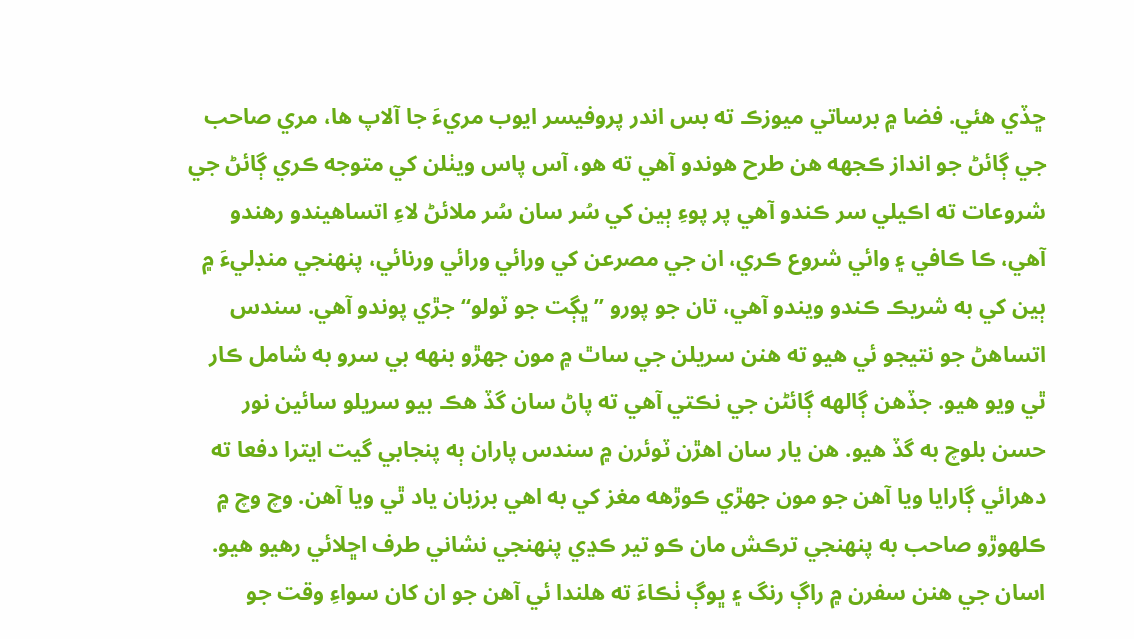ڇڏي هئي. فضا ۾ برساتي ميوزڪ ته بس اندر پروفيسر ايوب مريءَ جا آلاپ ها، مري صاحب جي ڳائڻ جو انداز ڪجهه هن طرح هوندو آهي ته هو، آس پاس ويٺلن کي متوجه ڪري ڳائڻ جي شروعات ته اڪيلي سر ڪندو آهي پر پوءِ ٻين کي سُر سان سُر ملائڻ لاءِ اتساهيندو رهندو آهي، ڪا ڪافي ۽ وائي شروع ڪري، ان جي مصرعن کي ورائي ورائي ورنائي، پنهنجي منڊليءَ ۾ ٻين کي به شريڪ ڪندو ويندو آهي، تان جو پورو ”ڀڳت جو ٽولو“ جڙي پوندو آهي. سندس اتساهڻ جو نتيجو ئي هيو ته هنن سريلن جي ساٿ ۾ مون جهڙو بنهه بي سرو به شامل ڪار ٿي ويو هيو. جڏهن ڳالهه ڳائڻن جي نڪتي آهي ته پاڻ سان گڏ هڪ بيو سريلو سائين نور حسن بلوچ به گڏ هيو. هن يار سان اهڙن ٽوئرن ۾ سندس پاران ٻه پنجابي گيت ايترا دفعا ته دهرائي ڳارايا ويا آهن جو مون جهڙي ڪوڙهه مغز کي به اهي برزبان ياد ٿي ويا آهن. وچ وچ ۾ ڪلهوڙو صاحب به پنهنجي ترڪش مان ڪو تير ڪڍي پنهنجي نشاني طرف اڇلائي رهيو هيو. اسان جي هنن سفرن ۾ راڳ رنگ ۽ ڀوڳ ٺڪاءَ ته هلندا ئي آهن جو ان کان سواءِ وقت جو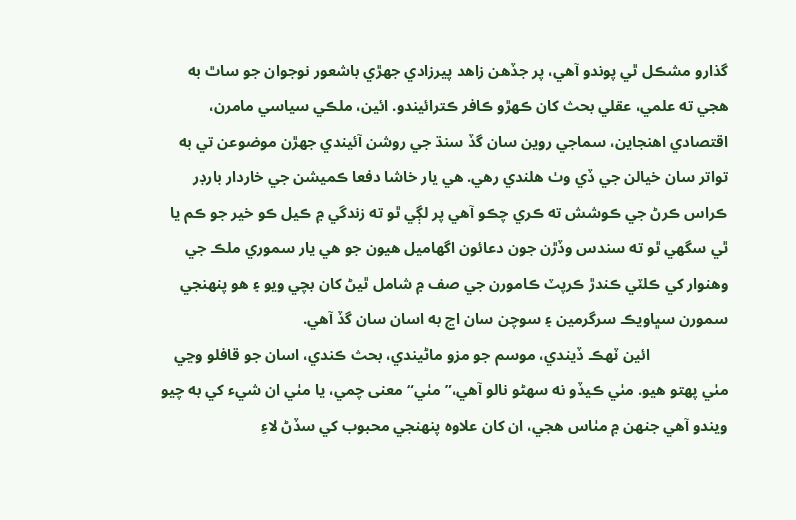گذارو مشڪل ٿي پوندو آهي، پر جڏهن زاهد پيرزادي جهڙي باشعور نوجوان جو ساٿ به هجي ته علمي، عقلي بحث کان ڪهڙو ڪافر ڪترائيندو. ائين، ملڪي سياسي مامرن، اقتصادي اهنجاين، سماجي روين سان گڏ سنڌ جي روشن آئيندي جهڙن موضوعن تي به تواتر سان خيالن جي ڏي وٺ هلندي رهي. هي يار خاشا دفعا ڪميشن جي خاردار بارڊر ڪراس ڪرڻ جي ڪوشش ته ڪري چڪو آهي پر لڳي ٿو ته زندگي ۾ ڪيل ڪو خير جو ڪم يا ٿي سگهي ٿو ته سندس وڏڙن جون دعائون اگهاميل هيون جو هي يار سموري ملڪ جي وهنوار کي ڪلٽي ڪندڙ ڪرپٽ ڪامورن جي صف ۾ شامل ٿيڻ کان بچي ويو ۽ هو پنهنجي سمورن سڀاويڪ سرگرمين ۽ سوچن سان اڃ به اسان سان گڏ آهي.
                    ائين ٽهڪ ڏيندي، موسم جو مزو ماڻيندي، بحث ڪندي، اسان جو قافلو وڃي مٺي پهتو هيو. مٺي ڪيڏو نه سهڻو نالو آهي،”مٺي“ معنى چمي، يا مٺي ان شيء کي به چيو ويندو آهي جنهن ۾ مٺاس هجي، ان کان علاوه پنهنجي محبوب کي سڏڻ لاءِ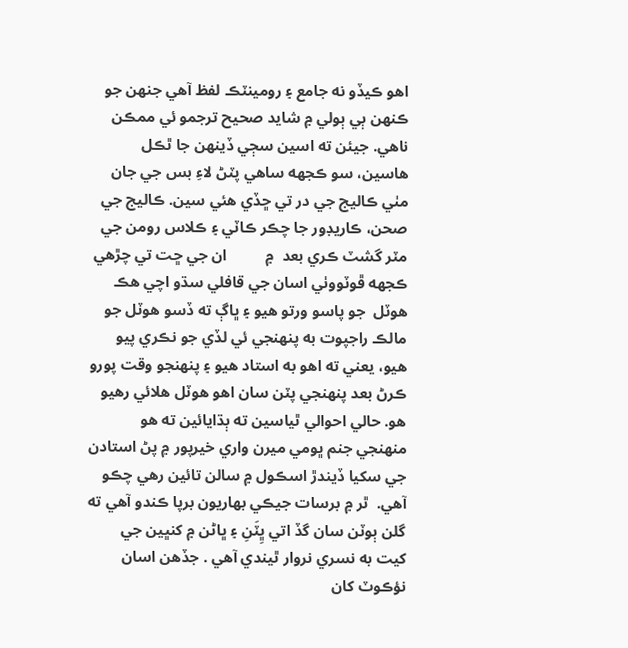اهو ڪيڏو نه جامع ۽ رومينٽڪ لفظ آهي جنهن جو ڪنهن ٻي ٻولي ۾ شايد صحيح ترجمو ئي ممڪن ناهي. جيئن ته اسين سڄي ڏينهن جا ٿڪل هاسين، سو ڪجهه ساهي پٽڻ لاءِ بس جي جان مٺي ڪاليج جي در تي ڇڏي هئي سين. ڪاليج جي صحن، ڪاريڊور جا چڪر ڪاٽي ۽ ڪلاس رومن جي مٽر گشٽ ڪري بعد  ۾          ان جي ڇت تي چڙهي ڪجهه ڦوٽووٺي اسان جي قافلي سڌو اچي هڪ هوٽل  جو پاسو ورتو هيو ۽ ڀاڳ ته ڏسو هوٽل جو مالڪ راجپوت به پنهنجي ئي لڏي جو نڪري پيو هيو، يعني ته اهو به استاد هيو ۽ پنهنجو وقت پورو ڪرڻ بعد پنهنجي پٽن سان اهو هوٽل هلائي رهيو هو. حالي احوالي ٿياسين ته ٻڌايائين ته هو منهنجي جنم ڀومي ميرن واري خيرپور ۾ پڻ استادن جي سکيا ڏيندڙ اسڪول ۾ سالن تائين رهي چڪو آهي.  ٿر ۾ برسات جيڪي بهاريون برپا ڪندو آهي ته گلن ٻوٽن سان گڏ اتي ڀِٽَنِ ۽ ڀاڻن ۾ کنڀين جي کيت به نسري نروار ٿيندي آهي . جڏهن اسان نؤڪوٽ کان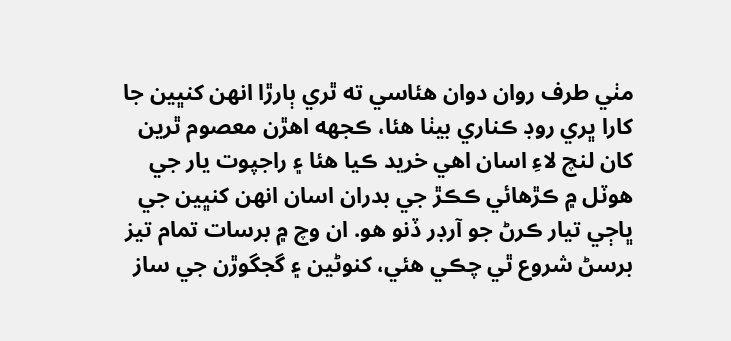مٺي طرف روان دوان هئاسي ته ٿري ٻارڙا انهن کنڀين جا کارا ڀري روڊ ڪناري بيٺا هئا، ڪجهه اهڙن معصوم ٿرين کان لنچ لاءِ اسان اهي خريد ڪيا هئا ۽ راجپوت يار جي هوٽل ۾ ڪڙهائي ڪڪڙ جي بدران اسان انهن کنڀين جي ڀاڄي تيار ڪرڻ جو آرڊر ڏنو هو. ان وچ ۾ برسات تمام تيز برسڻ شروع ٿي چڪي هئي، کنوڻين ۽ گجگوڙن جي ساز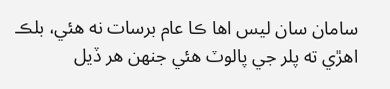سامان سان ليس اها ڪا عام برسات نه هئي، بلڪ اهڙي ته پلر جي پالوٽ هئي جنهن هر ڏيل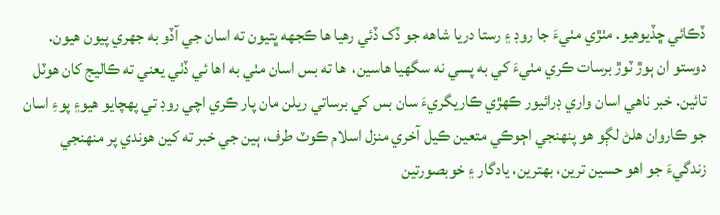ڏڪائي ڇڏيوهيو. مٺڙي مٺيءَ جا روڊ ۽ رستا دريا شاهه جو ڏک ڏئي رهيا ها ڪجهه ڀتيون ته اسان جي آڏو به جهري پيون هيون. دوستو ان ٻوڙ ٽوڙ برسات ڪري مٺيءَ کي به پسي نه سگهيا هاسين،  ها ته بس اسان مٺي به اها ئي ڏٺي يعني ته ڪاليج کان هوٽل تائين. خبر ناهي اسان واري ڊرائيور ڪهڙي ڪاريگريءَ سان بس کي برساتي ريلن مان پار ڪري اچي روڊ تي پهچايو هيو۽ پوءِ اسان جو ڪاروان هلڻ لڳو هو پنهنجي اڄوڪي متعين ڪيل آخري منزل اسلام ڪوٽ طرف، ٻين جي خبر ته کين هوندي پر منهنجي زندگيءَ جو اهو حسين ترين، بهترين، يادگار ۽ خوبصورتين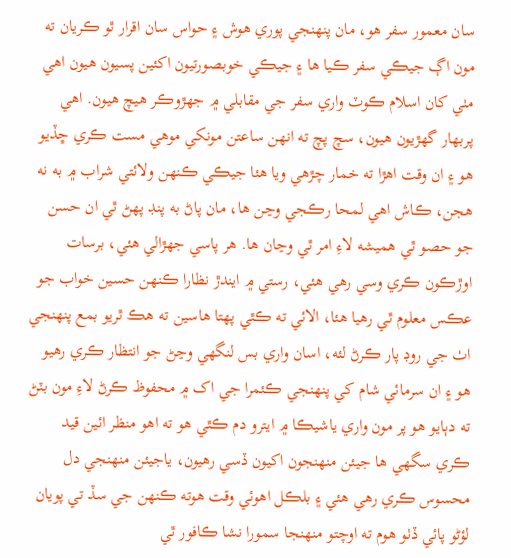سان معمور سفر هو، مان پنهنجي پوري هوش ۽ حواس سان اقرار ٿو ڪريان ته مون اڳ جيڪي سفر ڪيا ها ۽ جيڪي خوبصورتيون اکئين پسيون هيون اهي مٺي کان اسلام ڪوٽ واري سفر جي مقابلي ۾ جهڙوڪر هيچ هيون. اهي پربهار گهڙيون هيون، سچ پچ ته انهن ساعتن مونکي موهي مست ڪري ڇڏيو هو ۽ ان وقت اهڙا ته خمار چڙهي ويا هئا جيڪي ڪنهن ولائتي شراب ۾ به نه هجن، ڪاش اهي لمحا رڪجي وڃن ها، مان پاڻ به پنڊ پهڻ ٿي ان حسن جو حصو ٿي هميشه لاءِ امر ٿي وڃان ها. هر پاسي جهڙالي هئي، برسات اوڙڪون ڪري وسي رهي هئي، رستي ۾ ايندڙ نظارا ڪنهن حسين خواب جو عڪس معلوم ٿي رهيا هئا، الائي ته ڪٿي پهتا هاسين ته هڪ ٿريو بمع پنهنجي اٺ جي روڊ پار ڪرڻ لئه، اسان واري بس لنگهي وڃڻ جو انتظار ڪري رهيو هو ۽ ان سرمائي شام کي پنهنجي ڪئمرا جي اک ۾ محفوظ ڪرڻ لاءِ مون بٽڻ ته دٻايو هو پر مون واري ياشيڪا ۾ ايترو دم ڪٿي هو ته اهو منظر ائين قيد ڪري سگهي ها جيئن منهنجون اکيون ڏسي رهيون، ياجيئن منهنجي دل محسوس ڪري رهي هئي ۽ بلڪل اهوئي وقت هوته ڪنهن جي سڏ تي پويان لؤڻو پائي ڏٺو هوم ته اوچتو منهنجا سمورا نشا ڪافور ٿي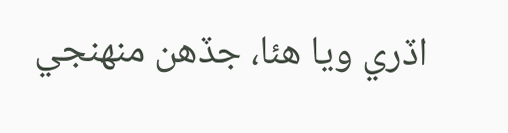اڏري ويا هئا، جڏهن منهنجي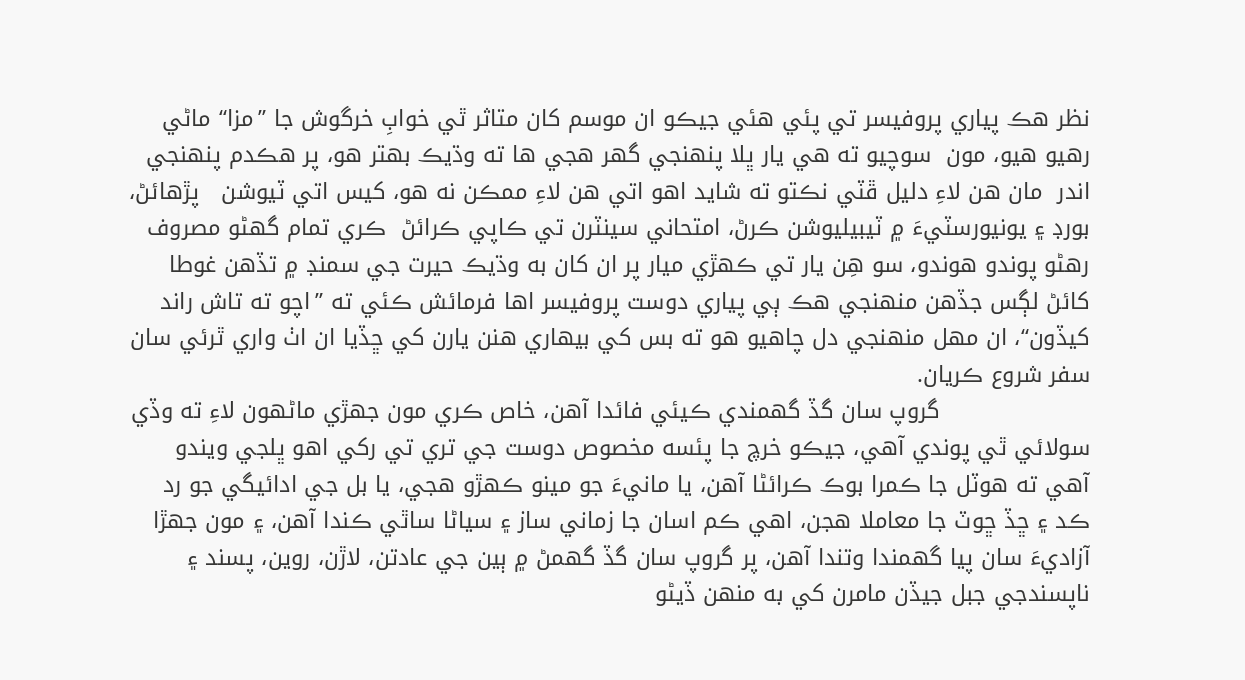نظر هڪ پياري پروفيسر تي پئي هئي جيڪو ان موسم کان متاثر ٿي خوابِ خرگوش جا ”مزا“ ماڻي رهيو هيو، مون  سوچيو ته هي يار ڀلا پنهنجي گهر هجي ها ته وڌيڪ بهتر هو، پر هڪدم پنهنجي اندر  مان هن لاءِ دليل ڦٽي نڪتو ته شايد اهو اتي هن لاءِ ممڪن نه هو، کيس اتي ٽيوشن   پڙهائڻ، بورڊ ۽ يونيورسٽيءَ ۾ ٽيبيليوشن ڪرڻ، امتحاني سينٽرن تي ڪاپي ڪرائڻ  ڪري تمام گهڻو مصروف رهڻو پوندو هوندو، سو هِن يار تي ڪهڙي ميار پر ان کان به وڌيڪ حيرت جي سمنڊ ۾ تڏهن غوطا کائڻ لڳس جڏهن منهنجي هڪ ٻي پياري دوست پروفيسر اها فرمائش ڪئي ته ”اچو ته تاش راند کيڏون“، ان مهل منهنجي دل چاهيو هو ته بس کي بيهاري هنن يارن کي ڇڏيا ان اٺ واري ٿرئي سان سفر شروع ڪريان.
                    گروپ سان گڏ گهمندي ڪيئي فائدا آهن، خاص ڪري مون جهڙي ماڻهون لاءِ ته وڏي سولائي ٿي پوندي آهي، جيڪو خرچ جا پئسه مخصوص دوست جي تري تي رکي اهو ڀلجي ويندو آهي ته هوٽل جا ڪمرا بوڪ ڪرائڻا آهن، يا مانيءَ جو مينو ڪهڙو هجي، يا بل جي ادائيگي جو رد ڪد ۽ ڇڏ ڇوٽ جا معاملا هجن، اهي ڪم اسان جا زماني ساز ۽ سياڻا ساٿي ڪندا آهن، ۽ مون جهڙا آزاديءَ سان پيا گهمندا وتندا آهن، پر گروپ سان گڏ گهمڻ ۾ ٻين جي عادتن، لاڙن، روين، پسند ۽ ناپسندجي جبل جيڏن مامرن کي به منهن ڏيڻو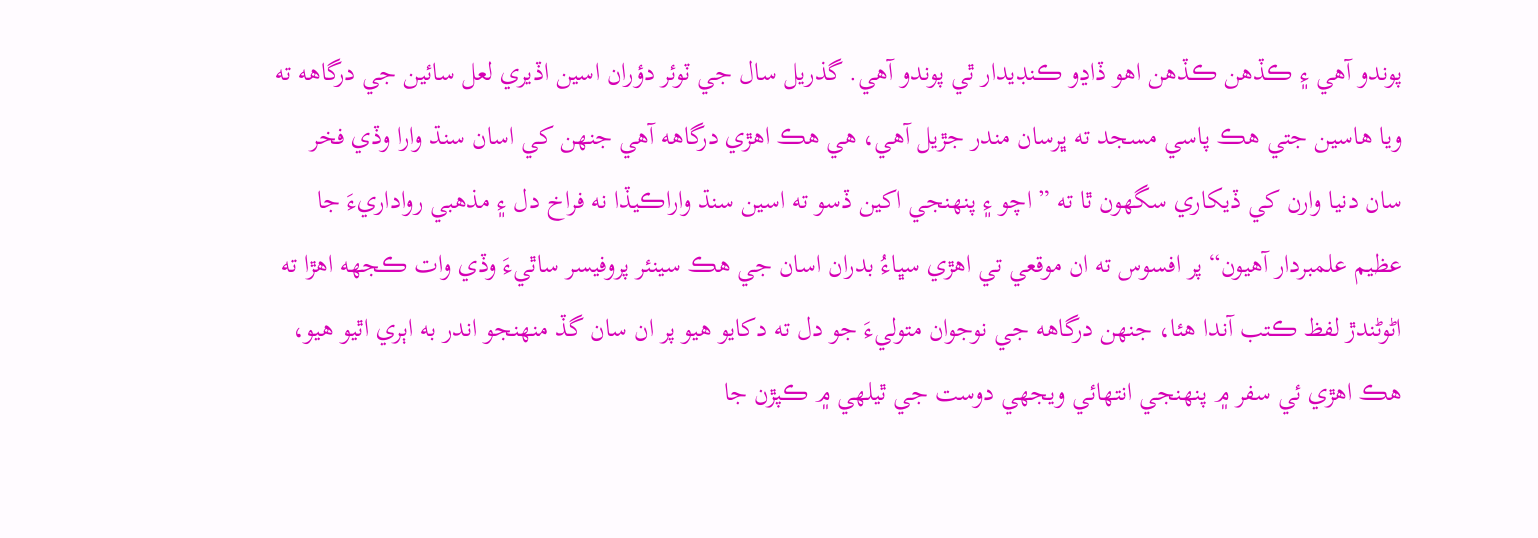پوندو آهي ۽ ڪڏهن ڪڏهن اهو ڏاڍو ڪنڊيدار ٿي پوندو آهي. گذريل سال جي ٽوئر دؤران اسين اڏيري لعل سائين جي درگاهه ته ويا هاسين جتي هڪ پاسي مسجد ته ڀرسان مندر جڙيل آهي، هي هڪ اهڙي درگاهه آهي جنهن کي اسان سنڌ وارا وڏي فخر سان دنيا وارن کي ڏيکاري سگهون ٿا ته ” اچو ۽ پنهنجي اکين ڏسو ته اسين سنڌ واراڪيڏا نه فراخ دل ۽ مذهبي رواداريءَ جا  عظيم علمبردار آهيون“ پر افسوس ته ان موقعي تي اهڙي سڀاءُ بدران اسان جي هڪ سينئر پروفيسر ساٿيءَ وڏي وات ڪجهه اهڙا ته اڻوڻندڙ لفظ ڪتب آندا هئا، جنهن درگاهه جي نوجوان متوليءَ جو دل ته دکايو هيو پر ان سان گڏ منهنجو اندر به اٻري اٿيو هيو،  هڪ اهڙي ئي سفر ۾ پنهنجي انتهائي ويجهي دوست جي ٿيلهي ۾ ڪپڙن جا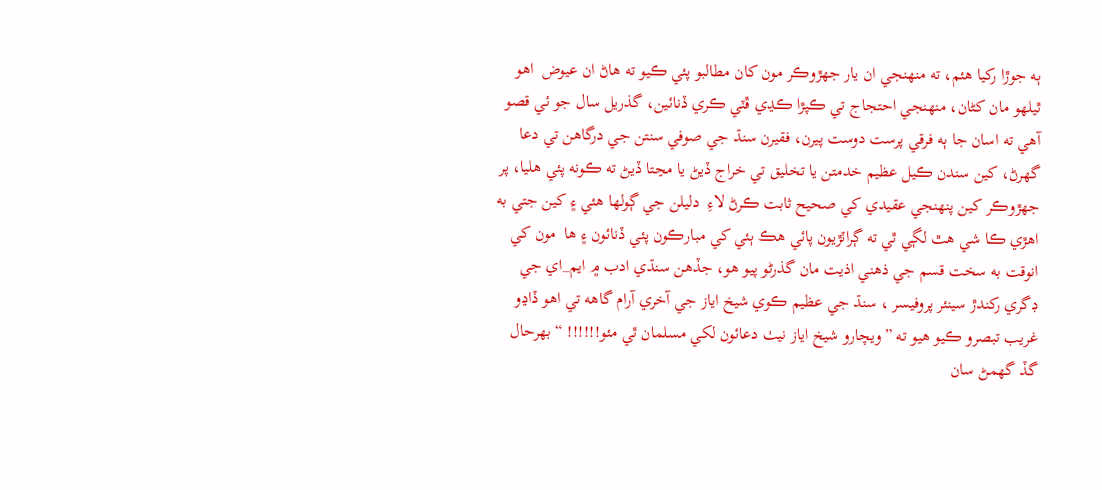ٻه جوڙا رکيا هئم، ته منهنجي ان يار جهڙوڪر مون کان مطالبو پئي ڪيو ته هاڻ ان عيوض  اهو ٿيلهو مان کڻان، منهنجي احتجاج تي ڪپڙا ڪڍي ڦٽي ڪري ڏنائين، گذريل سال جو ئي قصو آهي ته اسان جا ٻه فرقي پرست دوست پيرن، فقيرن سنڌ جي صوفي سنتن جي درگاهن تي دعا گهرڻ، کين سندن ڪيل عظيم خدمتن يا تخليق تي خراج ڏيڻ يا مڃتا ڏيڻ ته ڪونه پئي هليا، پر جهڙوڪر کين پنهنجي عقيدي کي صحيح ثابت ڪرڻ لاءِ  دليلن جي ڳولها هئي ۽ کين جتي به اهڙي ڪا شي هٿ لڳي ٿي ته ڳراٽڙيون پائي هڪ ٻئي کي مبارڪون پئي ڏنائون ۽ ها  مون کي انوقت به سخت قسم جي ذهني اذيت مان گذرڻو پيو هو، جڏهن سنڌي ادب ۾ ايم_اي جي ڊگري رکندڙ سينئر پروفيسر ، سنڌ جي عظيم ڪوي شيخ اياز جي آخري آرام گاهه تي اهو ڏاڍو غريب تبصرو ڪيو هيو ته ”ويچارو شيخ اياز نيٺ دعائون لکي مسلمان ٿي مئو!!!!!! “ بهرحال گڏ گهمڻ سان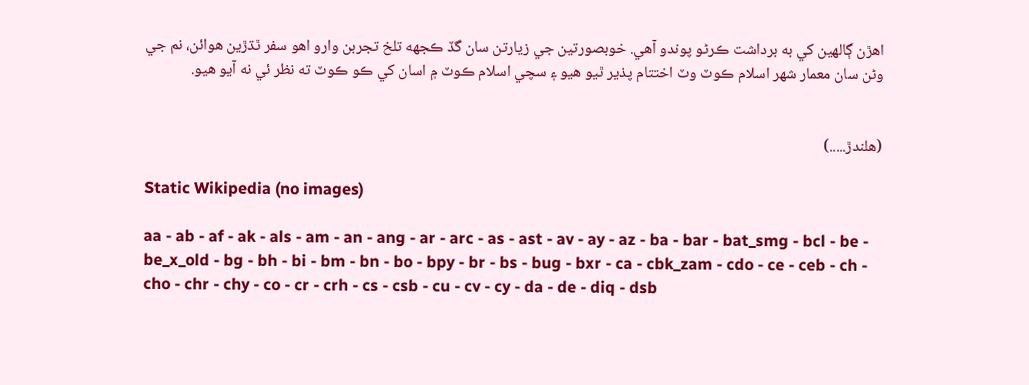اهڙن ڳالهين کي به برداشت ڪرڻو پوندو آهي. خوبصورتين جي زيارتن سان گڏ ڪجهه تلخ تجربن وارو اهو سفر ٿڌڙين هوائن، نم جي وڻن سان معمار شهر اسلام ڪوٽ وٽ اختتام پذير ٿيو هيو ۽ سچي اسلام ڪوٽ ۾ اسان کي ڪو ڪوٽ ته نظر ئي نه آيو هيو.


(هلندڙ.....)

Static Wikipedia (no images)

aa - ab - af - ak - als - am - an - ang - ar - arc - as - ast - av - ay - az - ba - bar - bat_smg - bcl - be - be_x_old - bg - bh - bi - bm - bn - bo - bpy - br - bs - bug - bxr - ca - cbk_zam - cdo - ce - ceb - ch - cho - chr - chy - co - cr - crh - cs - csb - cu - cv - cy - da - de - diq - dsb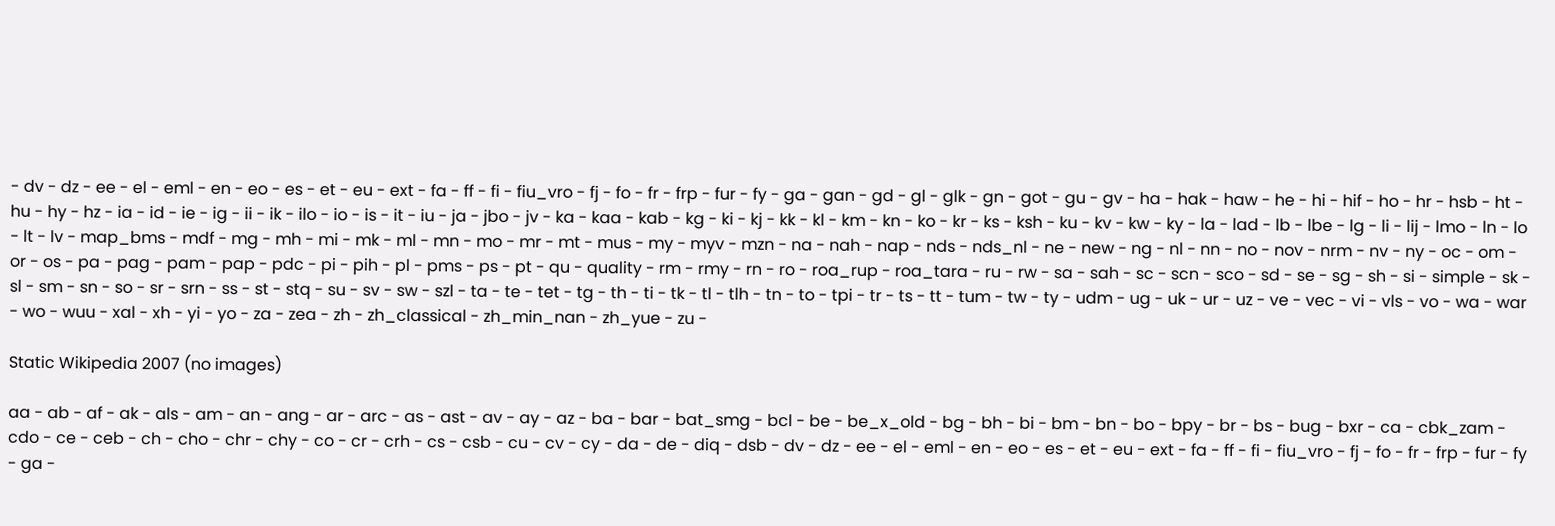- dv - dz - ee - el - eml - en - eo - es - et - eu - ext - fa - ff - fi - fiu_vro - fj - fo - fr - frp - fur - fy - ga - gan - gd - gl - glk - gn - got - gu - gv - ha - hak - haw - he - hi - hif - ho - hr - hsb - ht - hu - hy - hz - ia - id - ie - ig - ii - ik - ilo - io - is - it - iu - ja - jbo - jv - ka - kaa - kab - kg - ki - kj - kk - kl - km - kn - ko - kr - ks - ksh - ku - kv - kw - ky - la - lad - lb - lbe - lg - li - lij - lmo - ln - lo - lt - lv - map_bms - mdf - mg - mh - mi - mk - ml - mn - mo - mr - mt - mus - my - myv - mzn - na - nah - nap - nds - nds_nl - ne - new - ng - nl - nn - no - nov - nrm - nv - ny - oc - om - or - os - pa - pag - pam - pap - pdc - pi - pih - pl - pms - ps - pt - qu - quality - rm - rmy - rn - ro - roa_rup - roa_tara - ru - rw - sa - sah - sc - scn - sco - sd - se - sg - sh - si - simple - sk - sl - sm - sn - so - sr - srn - ss - st - stq - su - sv - sw - szl - ta - te - tet - tg - th - ti - tk - tl - tlh - tn - to - tpi - tr - ts - tt - tum - tw - ty - udm - ug - uk - ur - uz - ve - vec - vi - vls - vo - wa - war - wo - wuu - xal - xh - yi - yo - za - zea - zh - zh_classical - zh_min_nan - zh_yue - zu -

Static Wikipedia 2007 (no images)

aa - ab - af - ak - als - am - an - ang - ar - arc - as - ast - av - ay - az - ba - bar - bat_smg - bcl - be - be_x_old - bg - bh - bi - bm - bn - bo - bpy - br - bs - bug - bxr - ca - cbk_zam - cdo - ce - ceb - ch - cho - chr - chy - co - cr - crh - cs - csb - cu - cv - cy - da - de - diq - dsb - dv - dz - ee - el - eml - en - eo - es - et - eu - ext - fa - ff - fi - fiu_vro - fj - fo - fr - frp - fur - fy - ga -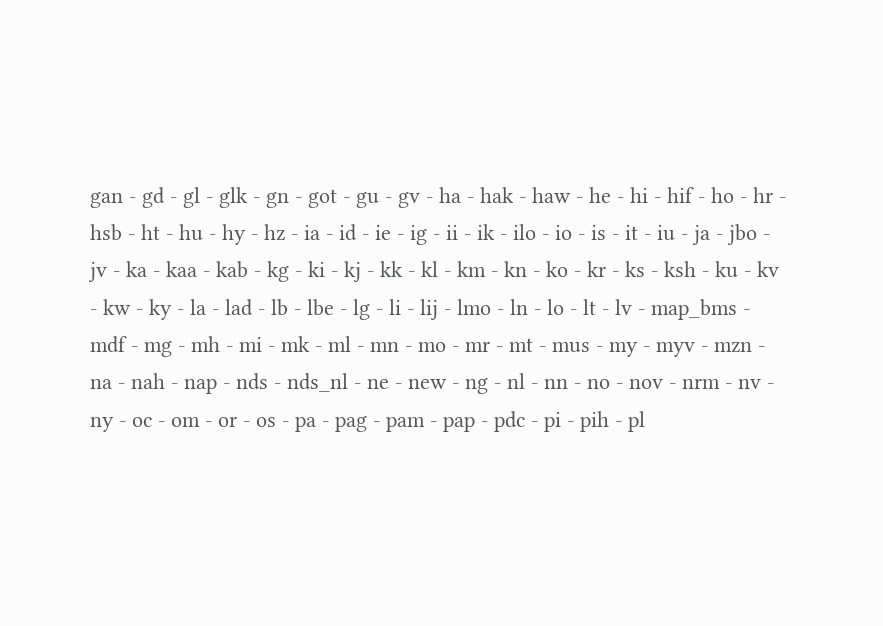gan - gd - gl - glk - gn - got - gu - gv - ha - hak - haw - he - hi - hif - ho - hr - hsb - ht - hu - hy - hz - ia - id - ie - ig - ii - ik - ilo - io - is - it - iu - ja - jbo - jv - ka - kaa - kab - kg - ki - kj - kk - kl - km - kn - ko - kr - ks - ksh - ku - kv - kw - ky - la - lad - lb - lbe - lg - li - lij - lmo - ln - lo - lt - lv - map_bms - mdf - mg - mh - mi - mk - ml - mn - mo - mr - mt - mus - my - myv - mzn - na - nah - nap - nds - nds_nl - ne - new - ng - nl - nn - no - nov - nrm - nv - ny - oc - om - or - os - pa - pag - pam - pap - pdc - pi - pih - pl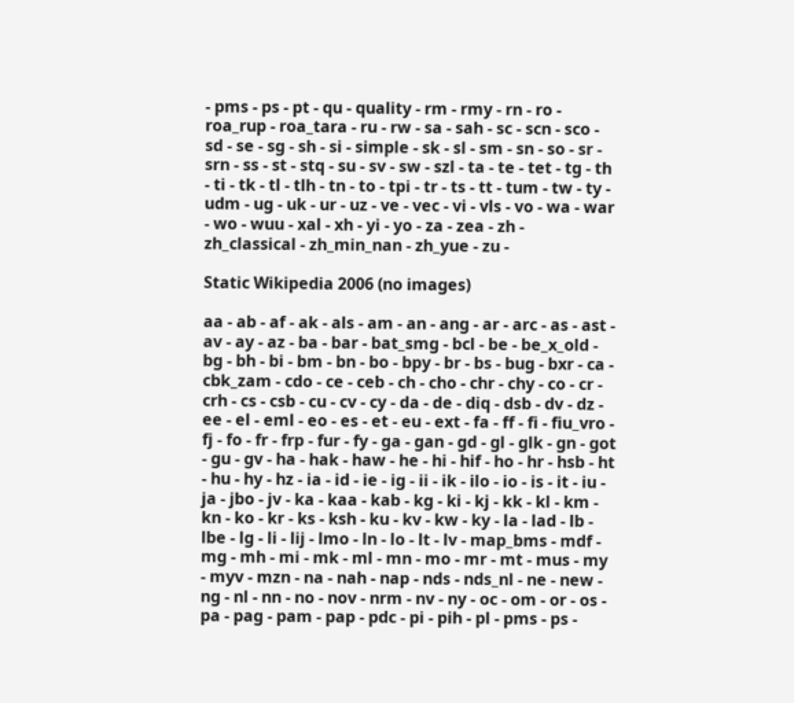- pms - ps - pt - qu - quality - rm - rmy - rn - ro - roa_rup - roa_tara - ru - rw - sa - sah - sc - scn - sco - sd - se - sg - sh - si - simple - sk - sl - sm - sn - so - sr - srn - ss - st - stq - su - sv - sw - szl - ta - te - tet - tg - th - ti - tk - tl - tlh - tn - to - tpi - tr - ts - tt - tum - tw - ty - udm - ug - uk - ur - uz - ve - vec - vi - vls - vo - wa - war - wo - wuu - xal - xh - yi - yo - za - zea - zh - zh_classical - zh_min_nan - zh_yue - zu -

Static Wikipedia 2006 (no images)

aa - ab - af - ak - als - am - an - ang - ar - arc - as - ast - av - ay - az - ba - bar - bat_smg - bcl - be - be_x_old - bg - bh - bi - bm - bn - bo - bpy - br - bs - bug - bxr - ca - cbk_zam - cdo - ce - ceb - ch - cho - chr - chy - co - cr - crh - cs - csb - cu - cv - cy - da - de - diq - dsb - dv - dz - ee - el - eml - eo - es - et - eu - ext - fa - ff - fi - fiu_vro - fj - fo - fr - frp - fur - fy - ga - gan - gd - gl - glk - gn - got - gu - gv - ha - hak - haw - he - hi - hif - ho - hr - hsb - ht - hu - hy - hz - ia - id - ie - ig - ii - ik - ilo - io - is - it - iu - ja - jbo - jv - ka - kaa - kab - kg - ki - kj - kk - kl - km - kn - ko - kr - ks - ksh - ku - kv - kw - ky - la - lad - lb - lbe - lg - li - lij - lmo - ln - lo - lt - lv - map_bms - mdf - mg - mh - mi - mk - ml - mn - mo - mr - mt - mus - my - myv - mzn - na - nah - nap - nds - nds_nl - ne - new - ng - nl - nn - no - nov - nrm - nv - ny - oc - om - or - os - pa - pag - pam - pap - pdc - pi - pih - pl - pms - ps -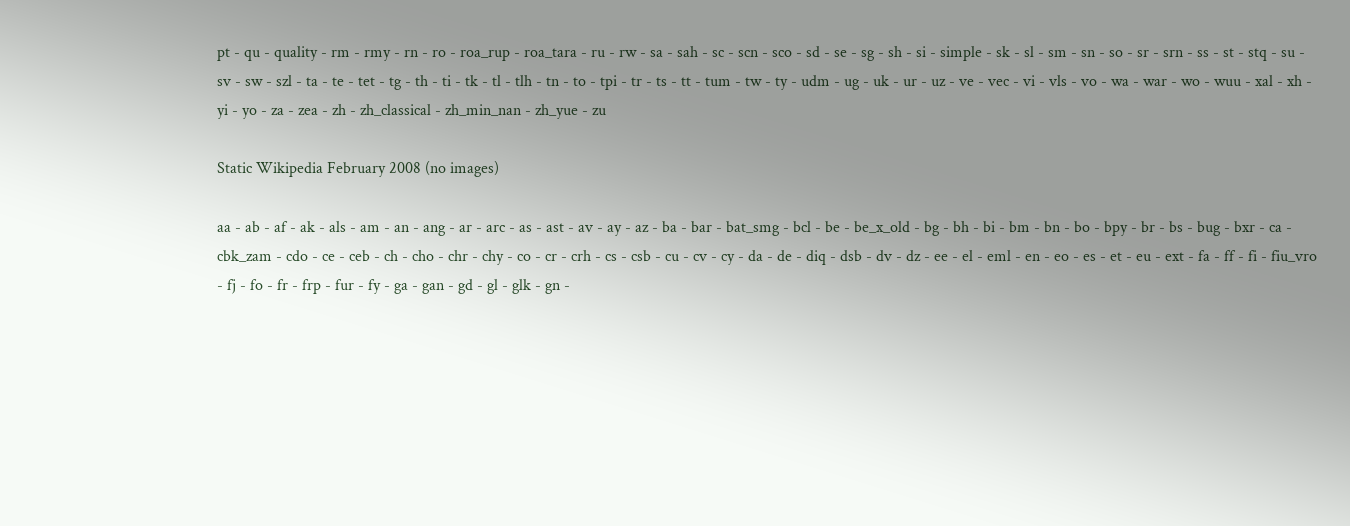pt - qu - quality - rm - rmy - rn - ro - roa_rup - roa_tara - ru - rw - sa - sah - sc - scn - sco - sd - se - sg - sh - si - simple - sk - sl - sm - sn - so - sr - srn - ss - st - stq - su - sv - sw - szl - ta - te - tet - tg - th - ti - tk - tl - tlh - tn - to - tpi - tr - ts - tt - tum - tw - ty - udm - ug - uk - ur - uz - ve - vec - vi - vls - vo - wa - war - wo - wuu - xal - xh - yi - yo - za - zea - zh - zh_classical - zh_min_nan - zh_yue - zu

Static Wikipedia February 2008 (no images)

aa - ab - af - ak - als - am - an - ang - ar - arc - as - ast - av - ay - az - ba - bar - bat_smg - bcl - be - be_x_old - bg - bh - bi - bm - bn - bo - bpy - br - bs - bug - bxr - ca - cbk_zam - cdo - ce - ceb - ch - cho - chr - chy - co - cr - crh - cs - csb - cu - cv - cy - da - de - diq - dsb - dv - dz - ee - el - eml - en - eo - es - et - eu - ext - fa - ff - fi - fiu_vro - fj - fo - fr - frp - fur - fy - ga - gan - gd - gl - glk - gn -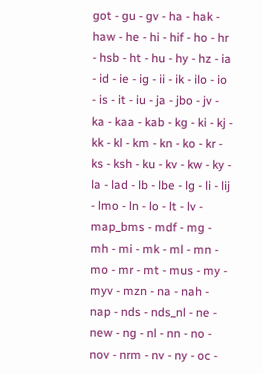got - gu - gv - ha - hak - haw - he - hi - hif - ho - hr - hsb - ht - hu - hy - hz - ia - id - ie - ig - ii - ik - ilo - io - is - it - iu - ja - jbo - jv - ka - kaa - kab - kg - ki - kj - kk - kl - km - kn - ko - kr - ks - ksh - ku - kv - kw - ky - la - lad - lb - lbe - lg - li - lij - lmo - ln - lo - lt - lv - map_bms - mdf - mg - mh - mi - mk - ml - mn - mo - mr - mt - mus - my - myv - mzn - na - nah - nap - nds - nds_nl - ne - new - ng - nl - nn - no - nov - nrm - nv - ny - oc -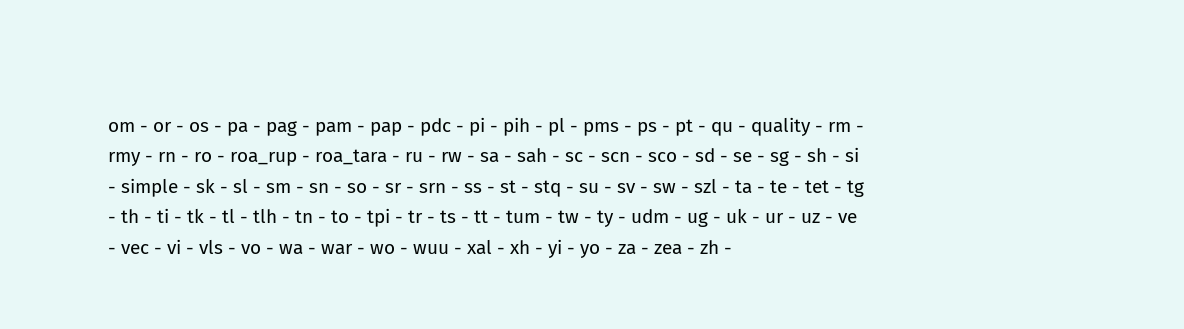om - or - os - pa - pag - pam - pap - pdc - pi - pih - pl - pms - ps - pt - qu - quality - rm - rmy - rn - ro - roa_rup - roa_tara - ru - rw - sa - sah - sc - scn - sco - sd - se - sg - sh - si - simple - sk - sl - sm - sn - so - sr - srn - ss - st - stq - su - sv - sw - szl - ta - te - tet - tg - th - ti - tk - tl - tlh - tn - to - tpi - tr - ts - tt - tum - tw - ty - udm - ug - uk - ur - uz - ve - vec - vi - vls - vo - wa - war - wo - wuu - xal - xh - yi - yo - za - zea - zh -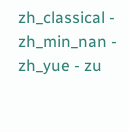zh_classical - zh_min_nan - zh_yue - zu